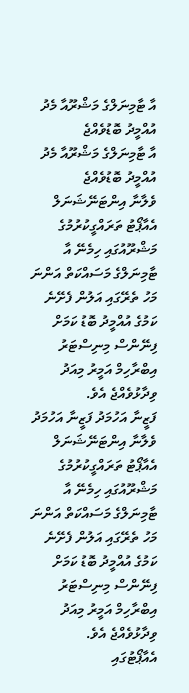އާ ޓާމިނަލްގެ މަޝްރޫއާ މެދު އުއްމީދު ބޮޑުވެއްޖެ
އާ ޓާމިނަލްގެ މަޝްރޫއާ މެދު އުއްމީދު ބޮޑުވެއްޖެ
ވެލާނާ އިންޓަނޭޝަނަލް އެއާޕޯޓު ތަރައްގީކުރުމުގެ މަޝްރޫއުގައި ހިމެނޭ އާ ޓާމިނަލްގެ މަސައްކަތް އަންނަ މަހު ތެރޭގައި އަލުން ފެށޭނެ ކަމުގެ އުއްމީދު ބޮޑު ކަމަށް ފިނޭންސް މިނިސްޓަރު އިބްރާހިމް އަމީރު މިއަދު ވިދާޅުވެއްޖެ އެވެ.
ފަޒީނާ އަހުމަދު ފަޒީނާ އަހުމަދު
ވެލާނާ އިންޓަނޭޝަނަލް އެއާޕޯޓު ތަރައްގީކުރުމުގެ މަޝްރޫއުގައި ހިމެނޭ އާ ޓާމިނަލްގެ މަސައްކަތް އަންނަ މަހު ތެރޭގައި އަލުން ފެށޭނެ ކަމުގެ އުއްމީދު ބޮޑު ކަމަށް ފިނޭންސް މިނިސްޓަރު އިބްރާހިމް އަމީރު މިއަދު ވިދާޅުވެއްޖެ އެވެ.
އެއާޕޯޓުގައި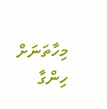މިހާތަނަށް ހިންގާ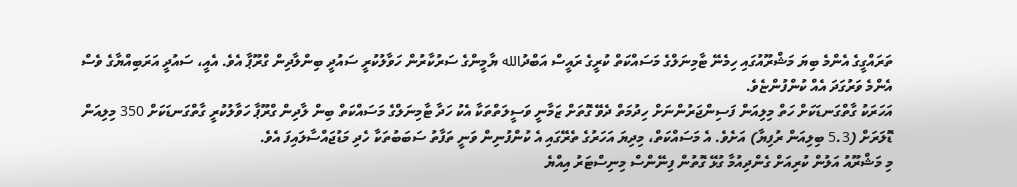ތަރައްގީގެ އެންމެ ބިޔަ މަޝްރޫއުގައި ހިމެނޭ ޓާމިނަލްގެ މަސައްކަތް ކުރީގެ ރައީސް އަބްދުالله ޔާމީންގެ ސަރުކާރުން ހަވާލުކުރީ ސައުދީ ބިންލާދިން ގްރޫޕާ އެވެ. އެއީ، ސައުދީ އަރަބިއްޔާގެ ވެސް އެންމެ ވަރުގަދަ އެއް ކުންފުންޏެވެ.
އަހަރަކު ގާތްގަނޑަކަށް ހަތް މިލިއަން ފަސިންޖަރުންނަށް ހިދުމަތް ދެވޭ ގޮތަށް ޒަމާނީ ވަސީލަތްތަކާ އެކު ހަދާ ޓާމިނަލްގެ މަސައްކަތް ބިން ލާދިން ގްރޫޕާ ހަވާލުކުރީ ގާތްގަނޑަކަށް 350 މިލިއަން ޑޮލަރަށް (5.3 ބިލިއަން ރުފިޔާ) އަށެވެ. އެ މަސައްކަތް، މިދިޔަ އަހަރުގެ ތެރޭގައި އެ ކުންފުނިން ވަނީ ތަފާތު ސަބަބުތަކާ ހެދި މަޑުޖައްސާލައިފަ އެވެ.
މި މަޝްރޫއު އަލުން ކުރިއަށް ގެންދިއުމާ ގުޅޭ ގޮތުން ފިނޭންސް މިނިސްޓަރު އިއްޔެ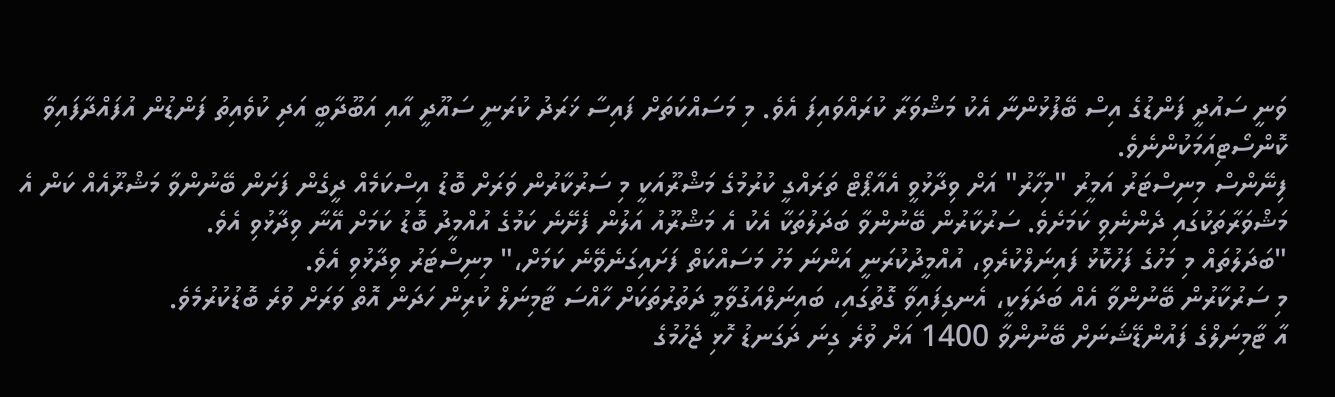ވަނީ ސައުދީ ފަންޑުގެ އިސް ބޭފުޅުންނާ އެކު މަޝްވަރާ ކުރައްވައިފަ އެވެ. މި މަސައްކަތަށް ފައިސާ ޚަރަދު ކުރަނީ ސައޫދީ އާއި އަބޫދާބީ އަދި ކުވެއިތު ފަންޑުން އުފައްދާފައިވާ ކޮންސޯޓިއަމަކުންނެވެ.
ފިނޭންސް މިނިސްޓަރު އަމީރު "މިހާރު" އަށް ވިދާޅުވީ އެއާޕޯޓް ތަރައްގީ ކުރުމުގެ މަޝްރޫއަކީ މި ސަރުކާރުން ވަރަށް ބޮޑު އިސްކަމެއް ދީގެން ފަށަން ބޭނުންވާ މަޝްރޫއެއް ކަން އެ މަޝްވަރާތަކުގައި ދެންނެވި ކަމަށެވެ. ސަރުކާރުން ބޭނުންވާ ބަދަލުތަކާ އެކު އެ މަޝްރޫއު އަލުން ފެށޭނެ ކަމުގެ އުއްމީދު ބޮޑު ކަމަށް އޭނާ ވިދާޅުވި އެވެ.
"ބަދަލުތައް މި މަހުގެ ފަހުކޮޅު ފައިނަލްކުރެވި، އުއްމީދުކުރަނީ އަންނަ މަހު މަސައްކަތް ފަށައިގަނެވޭނެ ކަމަށް،" މިނިސްޓަރު ވިދާޅުވި އެވެ.
މި ސަރުކާރުން ބޭނުންވާ އެއް ބަދަލަކީ، އެނގިފައިވާ ގޮތުގައި، ބައިނަލްއަގުވާމީ ދަތުރުތަކަށް ހާއްސަ ޓާމިނަލް ކުރިން ހަދަން އޮތް ވަރަށް ވުރެ ބޮޑުކުރުމެވެ.
އާ ޓާމިނަލްގެ ފައުންޑޭޝަނަށް ބޭނުންވާ 1400 އަށް ވުރެ ގިނަ ދަގަނޑު ހޮޅި ޖެހުމުގެ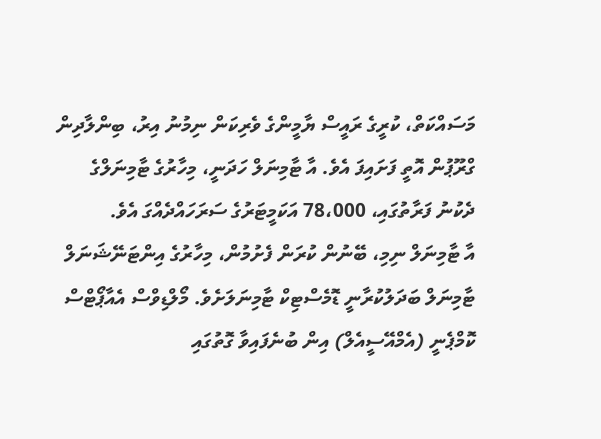މަސައްކަތް، ކުރީގެ ރައީސް ޔާމީންގެ ވެރިކަން ނިމުނު އިރު، ބިންލާދިން ގްރޫޕުން އޮތީ ފަށައިފަ އެވެ. އާ ޓާމިނަލް ހަދަނީ، މިހާރުގެ ޓާމިނަލްގެ ދެކުނު ފަރާތުގައި، 78،000 އަކަމީޓަރުގެ ސަރަހައްދެއްގަ އެވެ.
އާ ޓާމިނަލް ނިމި، ބޭނުން ކުރަން ފެށުމުން، މިހާރުގެ އިންޓަނޭޝަނަލް ޓާމިނަލް ބަދަލުކުރާނީ ޑޮމެސްޓިކް ޓާމިނަލަށެވެ. މޯލްޑިވްސް އެއާޕޯޓްސް ކޮމްޕެނީ (އެމްއޭސީއެލް) އިން ބުނެފައިވާ ގޮތުގައި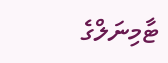ޓާމިނަލްގެ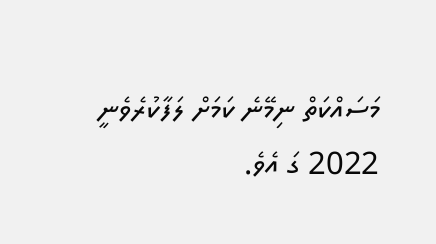މަސައްކަތް ނިމޭނެ ކަމަށް ލަފާކުރެވެނީ 2022 ގަ އެވެ.